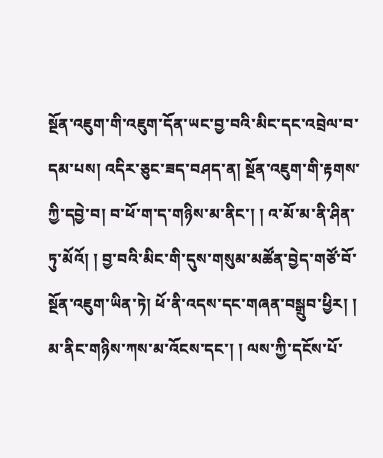སྔོན་འཇུག་གི་འཇུག་དོན་ཡང་བྱ་བའི་མིང་དང་འབྲེལ་བ་དམ་པས། འདིར་ཅུང་ཟད་བཤད་ན། སྔོན་འཇུག་གི་རྟགས་ཀྱི་དབྱེ་བ། བ་ཕོ་ག་ད་གཉིས་མ་ནིང་། ། འ་མོ་མ་ནི་ཤིན་ཏུ་མོའོ། ། བྱ་བའི་མིང་གི་དུས་གསུམ་མཚོན་བྱེད་གཙོ་བོ་སྔོན་འཇུག་ཡིན་ཏེ། ཕོ་ནི་འདས་དང་གཞན་བསྒྲུབ་ཕྱིར། ། མ་ནིང་གཉིས་ཀས་མ་འོངས་དང་། ། ལས་ཀྱི་དངོས་པོ་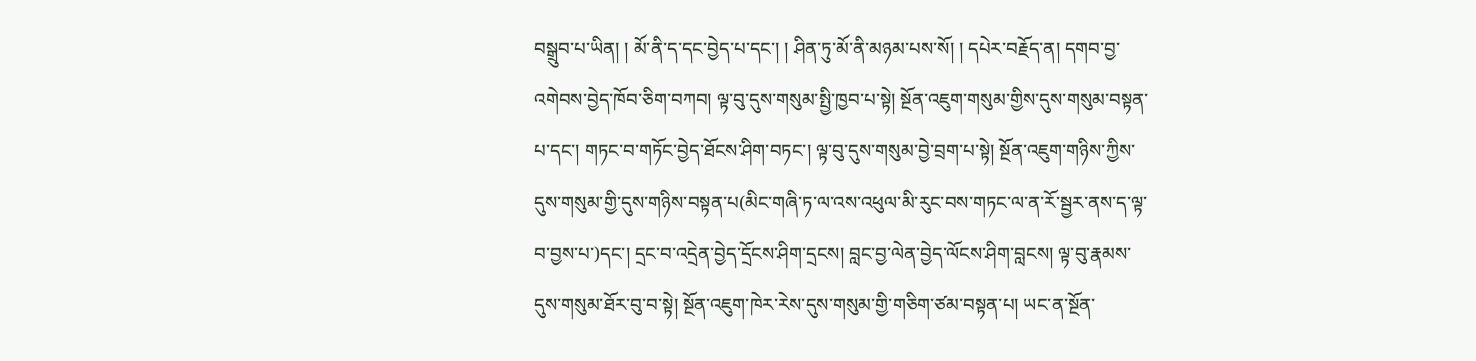བསྒྲུབ་པ་ཡིན། ། མོ་ནི་ད་དང་བྱེད་པ་དང་། ། ཤིན་ཏུ་མོ་ནི་མཉམ་པས་སོ། ། དཔེར་བརྗོད་ན། དགབ་བྱ་འགེབས་བྱེད་ཁོབ་ཅིག་བཀབ། ལྟ་བུ་དུས་གསུམ་སྤྱི་ཁྱབ་པ་སྟེ། སྔོན་འཇུག་གསུམ་གྱིས་དུས་གསུམ་བསྟན་པ་དང་། གཏང་བ་གཏོང་བྱེད་ཐོངས་ཤིག་བཏང་། ལྟ་བུ་དུས་གསུམ་བྱེ་བྲག་པ་སྟེ། སྔོན་འཇུག་གཉིས་ཀྱིས་དུས་གསུམ་གྱི་དུས་གཉིས་བསྟན་པ(མིང་གཞི་ཏ་ལ་འས་འཕུལ་མི་རུང་བས་གཏང་ལ་ན་རོ་སྦྱར་ནས་ད་ལྟ་བ་བྱས་པ་)དང་། དྲང་བ་འདྲེན་བྱེད་དྲོངས་ཤིག་དྲངས། བླང་བྱ་ལེན་བྱེད་ལོངས་ཤིག་བླངས། ལྟ་བུ་རྣམས་དུས་གསུམ་ཐོར་བུ་བ་སྟེ། སྔོན་འཇུག་ཁེར་རེས་དུས་གསུམ་གྱི་གཅིག་ཙམ་བསྟན་པ། ཡང་ན་སྔོན་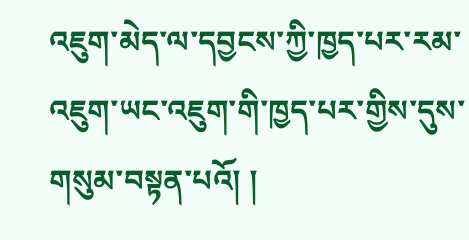འཇུག་མེད་ལ་དབྱངས་ཀྱི་ཁྱད་པར་རམ་འཇུག་ཡང་འཇུག་གི་ཁྱད་པར་གྱིས་དུས་གསུམ་བསྟན་པའོ། །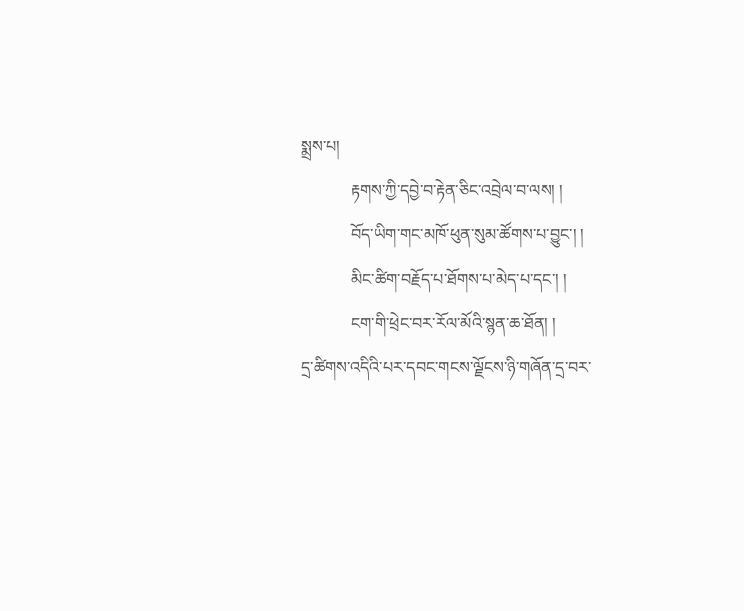སྨྲས་པ།
            རྟགས་ཀྱི་དབྱེ་བ་རྟེན་ཅིང་འབྲེལ་བ་ལས། །
            བོད་ཡིག་གང་མཁོ་ཕུན་སུམ་ཚོགས་པ་བྱུང་། །
            མིང་ཚིག་བརྗོད་པ་ཐོགས་པ་མེད་པ་དང་། །
            ངག་གི་ཕྲེང་བར་རོལ་མོའི་སྙན་ཆ་ཐོན། །
དྲ་ཚིགས་འདིའི་པར་དབང་གངས་ལྗོངས་ཉི་གཞོན་དྲ་བར་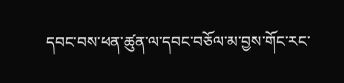དབང་བས་ཕན་ཚུན་ལ་དབང་བཅོལ་མ་བྱས་གོང་རང་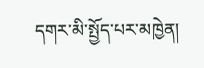དགར་མི་སྤྱོད་པར་མཁྱེན།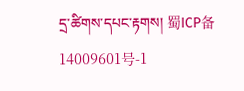དྲ་ཚིགས་དཔང་རྟགས། 蜀ICP备14009601号-1